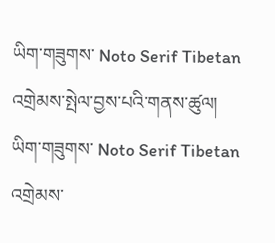ཡིག་གཟུགས་ Noto Serif Tibetan འགྲེམས་སྤེལ་བྱས་པའི་གནས་ཚུལ།
ཡིག་གཟུགས་ Noto Serif Tibetan འགྲེམས་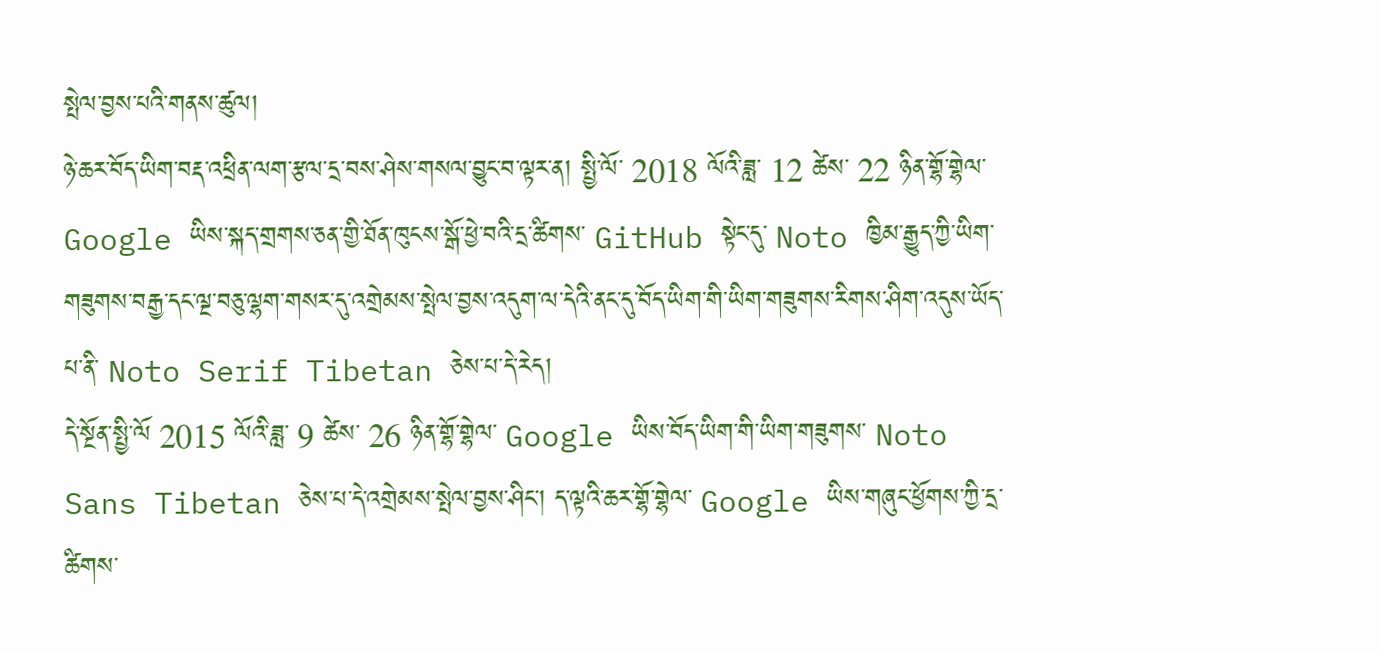སྤེལ་བྱས་པའི་གནས་ཚུལ།
ཉེ་ཆར་བོད་ཡིག་བརྡ་འཕྲིན་ལག་རྩལ་དྲ་བས་ཤེས་གསལ་བྱུང་བ་ལྟར་ན། སྤྱི་ལོ་ 2018 ལོའི་ཟླ་ 12 ཚེས་ 22 ཉིན་གྷོ་གྷེལ་ Google ཡིས་སྐད་གྲགས་ཅན་གྱི་ཐོན་ཁུངས་སྒོ་ཕྱེ་བའི་དྲ་ཚིགས་ GitHub སྟེང་དུ་ Noto ཁྱིམ་རྒྱུད་ཀྱི་ཡིག་གཟུགས་བརྒྱ་དང་ལྔ་བཅུ་ལྷག་གསར་དུ་འགྲེམས་སྤེལ་བྱས་འདུག་ལ་དེའི་ནང་དུ་བོད་ཡིག་གི་ཡིག་གཟུགས་རིགས་ཤིག་འདུས་ཡོད་པ་ནི་ Noto Serif Tibetan ཅེས་པ་དེ་རེད།
དེ་སྔོན་སྤྱི་ལོ 2015 ལོའི་ཟླ་ 9 ཚེས་ 26 ཉིན་གྷོ་གྷེལ་ Google ཡིས་བོད་ཡིག་གི་ཡིག་གཟུགས་ Noto Sans Tibetan ཅེས་པ་དེ་འགྲེམས་སྤེལ་བྱས་ཤིང་། ད་ལྟའི་ཆར་གྷོ་གྷེལ་ Google ཡིས་གཞུང་ཕྱོགས་ཀྱི་དྲ་ཚིགས་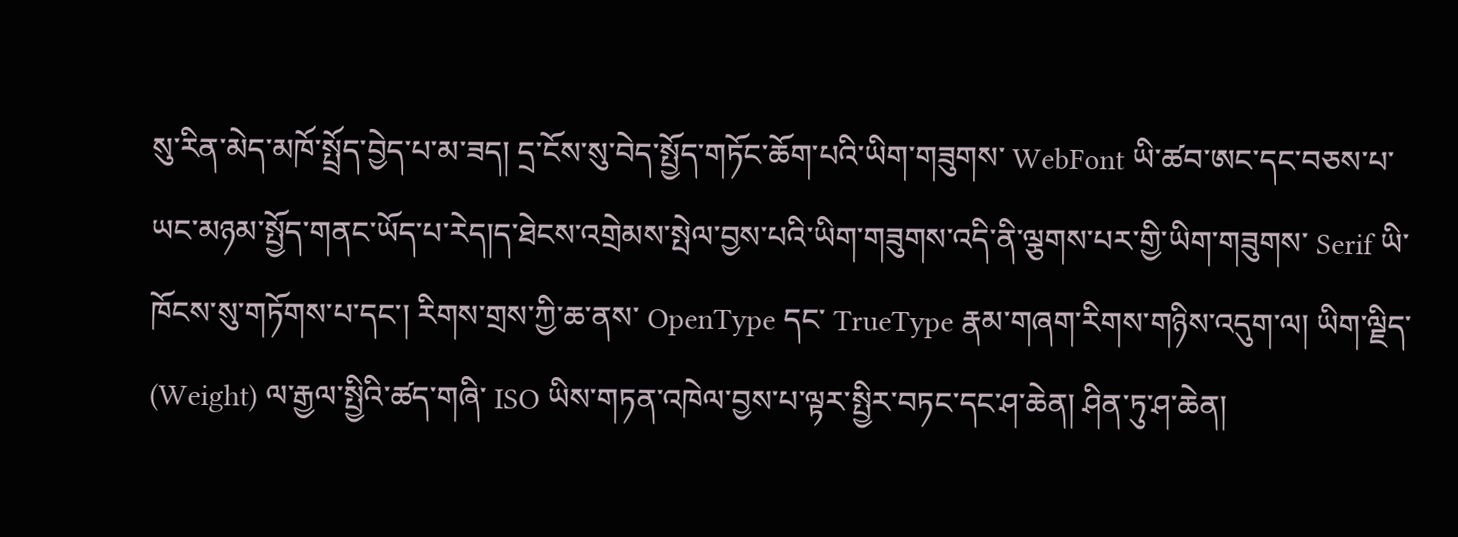སུ་རིན་མེད་མཁོ་སྤྲོད་བྱེད་པ་མ་ཟད། དྲ་ངོས་སུ་བེད་སྤྱོད་གཏོང་ཆོག་པའི་ཡིག་གཟུགས་ WebFont ཡི་ཚབ་ཨང་དང་བཅས་པ་ཡང་མཉམ་སྤྱོད་གནང་ཡོད་པ་རེད།ད་ཐེངས་འགྲེམས་སྤེལ་བྱས་པའི་ཡིག་གཟུགས་འདི་ནི་ལྕགས་པར་གྱི་ཡིག་གཟུགས་ Serif ཡི་ཁོངས་སུ་གཏོགས་པ་དང་། རིགས་གྲས་ཀྱི་ཆ་ནས་ OpenType དང་ TrueType རྣམ་གཞག་རིགས་གཉིས་འདུག་ལ། ཡིག་ལྗིད་ (Weight) ལ་རྒྱལ་སྤྱིའི་ཚད་གཞི་ ISO ཡིས་གཏན་འཁེལ་བྱས་པ་ལྟར་སྤྱིར་བཏང་དང་ཤ་ཆེན། ཤིན་ཏུ་ཤ་ཆེན།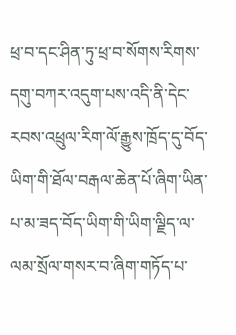ཕྲ་བ་དང་ཤིན་ཏུ་ཕྲ་བ་སོགས་རིགས་དགུ་བཀར་འདུག་པས་འདི་ནི་དེང་རབས་འཕྲུལ་རིག་ལོ་རྒྱུས་ཁྲོད་དུ་བོད་ཡིག་གི་ཐོལ་བརྒལ་ཆེན་པོ་ཞིག་ཡིན་པ་མ་ཟད་བོད་ཡིག་གི་ཡིག་ལྗིད་ལ་ལམ་སྲོལ་གསར་བ་ཞིག་གཏོད་པ་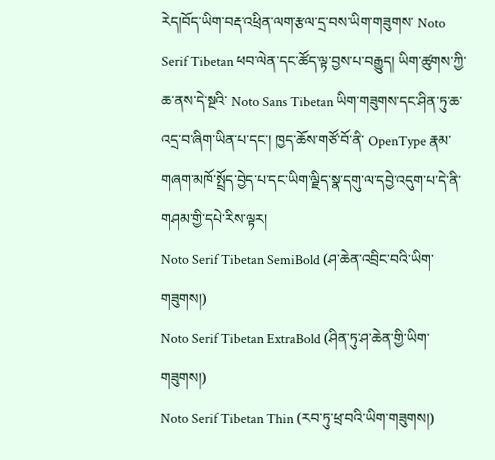རེད།བོད་ཡིག་བརྡ་འཕྲིན་ལག་རྩལ་དྲ་བས་ཡིག་གཟུགས་ Noto Serif Tibetan ཕབ་ལེན་དང་ཚོད་ལྟ་བྱས་པ་བརྒྱུད། ཡིག་ཚུགས་ཀྱི་ཆ་ནས་དེ་སྔའི་ Noto Sans Tibetan ཡིག་གཟུགས་དང་ཤིན་ཏུ་ཆ་འདྲ་བ་ཞིག་ཡིན་པ་དང་། ཁྱད་ཆོས་གཙོ་བོ་ནི་ OpenType རྣམ་གཞག་མཁོ་སྤྲོད་བྱེད་པ་དང་ཡིག་ལྗིད་སྣ་དགུ་ལ་དབྱེ་འདུག་པ་དེ་ནི་གཤམ་གྱི་དཔེ་རིས་ལྟར།
Noto Serif Tibetan SemiBold (ཤ་ཆེན་འབྲིང་བའི་ཡིག་གཟུགས།)
Noto Serif Tibetan ExtraBold (ཤིན་ཏུ་ཤ་ཆེན་གྱི་ཡིག་གཟུགས།)
Noto Serif Tibetan Thin (རབ་ཏུ་ཕྲ་བའི་ཡིག་གཟུགས།)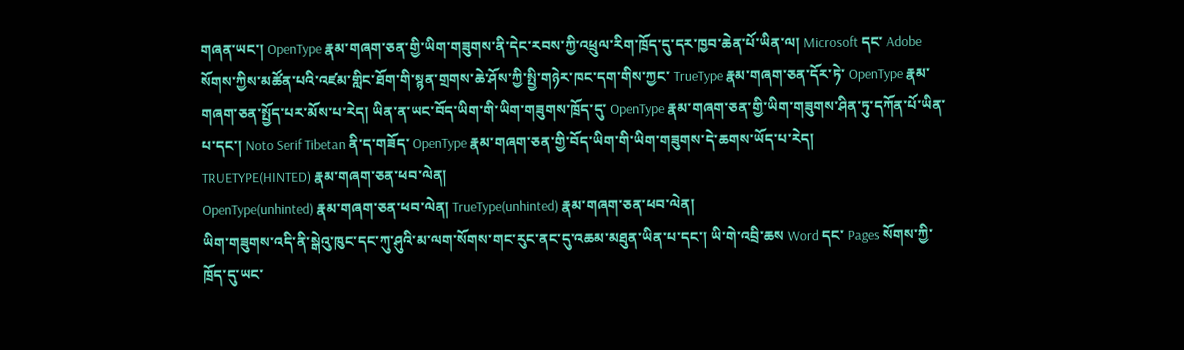གཞན་ཡང་། OpenType རྣམ་གཞག་ཅན་གྱི་ཡིག་གཟུགས་ནི་དེང་རབས་ཀྱི་འཕྲུལ་རིག་ཁྲོད་དུ་དར་ཁྱབ་ཆེན་པོ་ཡིན་ལ། Microsoft དང་ Adobe སོགས་ཀྱིས་མཚོན་པའི་འཛམ་གླིང་ཐོག་གི་སྙན་གྲགས་ཆེ་ཤོས་ཀྱི་སྤྱི་གཉེར་ཁང་དག་གིས་ཀྱང་ TrueType རྣམ་གཞག་ཅན་དོར་ཏེ་ OpenType རྣམ་གཞག་ཅན་སྤྱོད་པར་མོས་པ་རེད། ཡིན་ན་ཡང་བོད་ཡིག་གི་ཡིག་གཟུགས་ཁྲོད་དུ་ OpenType རྣམ་གཞག་ཅན་གྱི་ཡིག་གཟུགས་ཤིན་ཏུ་དཀོན་པོ་ཡིན་པ་དང་། Noto Serif Tibetan ནི་ད་གཟོད་ OpenType རྣམ་གཞག་ཅན་གྱི་བོད་ཡིག་གི་ཡིག་གཟུགས་དེ་ཆགས་ཡོད་པ་རེད།
TRUETYPE(HINTED) རྣམ་གཞག་ཅན་ཕབ་ལེན།
OpenType(unhinted) རྣམ་གཞག་ཅན་ཕབ་ལེན། TrueType(unhinted) རྣམ་གཞག་ཅན་ཕབ་ལེན།
ཡིག་གཟུགས་འདི་ནི་སྒེའུ་ཁུང་དང་ཀུ་ཤུའི་མ་ལག་སོགས་གང་རུང་ནང་དུ་འཆམ་མཐུན་ཡིན་པ་དང་། ཡི་གེ་འབྲི་ཆས Word དང་ Pages སོགས་ཀྱི་ཁྲོད་དུ་ཡང་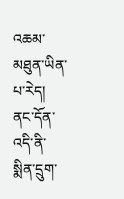འཆམ་མཐུན་ཡིན་པ་རེད།
ནང་དོན་འདི་ནི་   སྨིན་དྲུག་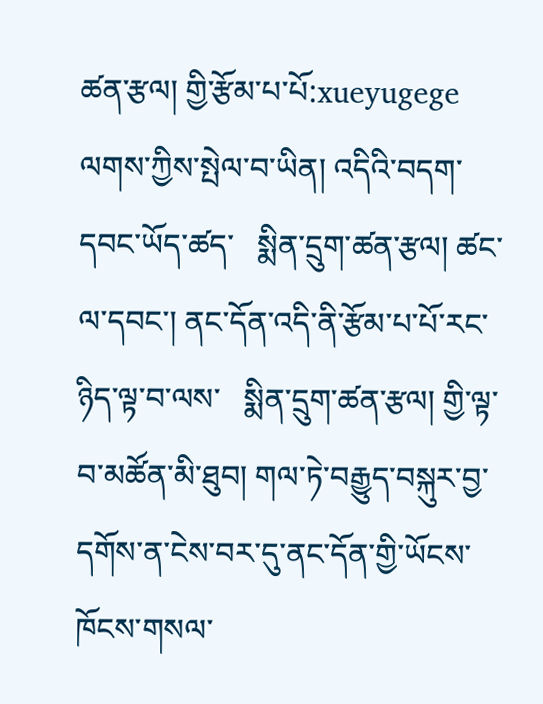ཚན་རྩལ། གྱི་རྩོམ་པ་པོ:xueyugege ལགས་ཀྱིས་སྤེལ་བ་ཡིན། འདིའི་བདག་དབང་ཡོད་ཚད་   སྨིན་དྲུག་ཚན་རྩལ། ཚང་ལ་དབང་། ནང་དོན་འདི་ནི་རྩོམ་པ་པོ་རང་ཉིད་ལྟ་བ་ལས་   སྨིན་དྲུག་ཚན་རྩལ། གྱི་ལྟ་བ་མཚོན་མི་ཐུབ། གལ་ཏེ་བརྒྱུད་བསྐུར་བྱ་དགོས་ན་ངེས་བར་དུ་ནང་དོན་གྱི་ཡོངས་ཁོངས་གསལ་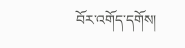བོར་འགོད་དགོས།